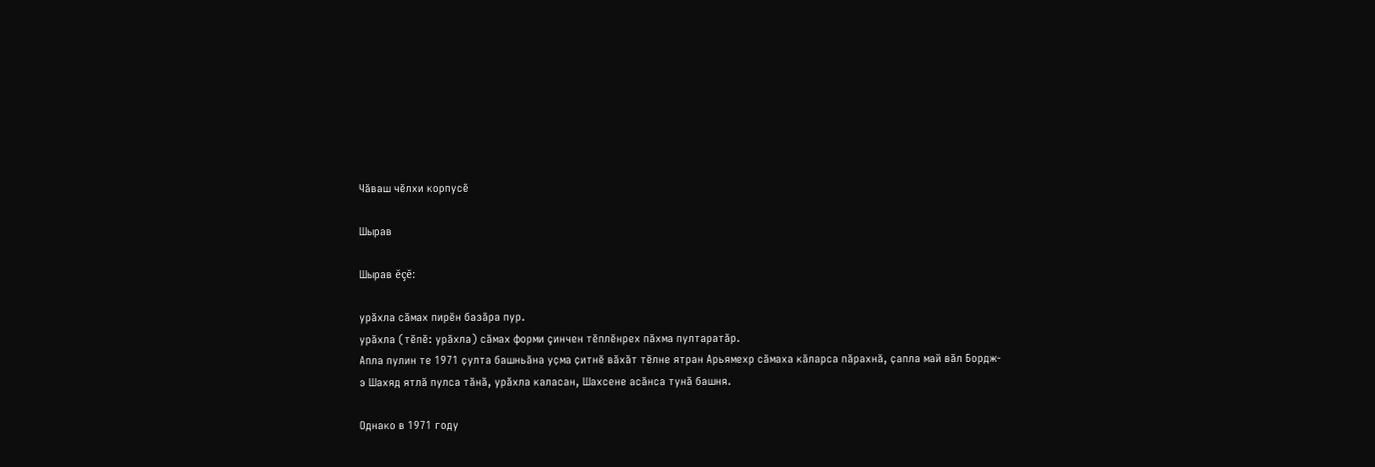Чӑваш чӗлхи корпусӗ

Шырав

Шырав ĕçĕ:

урӑхла сăмах пирĕн базăра пур.
урӑхла (тĕпĕ: урӑхла) сăмах форми çинчен тĕплĕнрех пăхма пултаратăр.
Апла пулин те 1971 ҫулта башньӑна уҫма ҫитнӗ вӑхӑт тӗлне ятран Арьямехр сӑмаха кӑларса пӑрахнӑ, ҫапла май вӑл Бордж-э Шахяд ятлӑ пулса тӑнӑ, урӑхла каласан, Шахсене асӑнса тунӑ башня.

Однако в 1971 году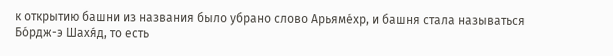к открытию башни из названия было убрано слово Арьяме́хр, и башня стала называться Бо́рдж-э Шахя́д, то есть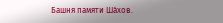Башня памяти Ша́хов.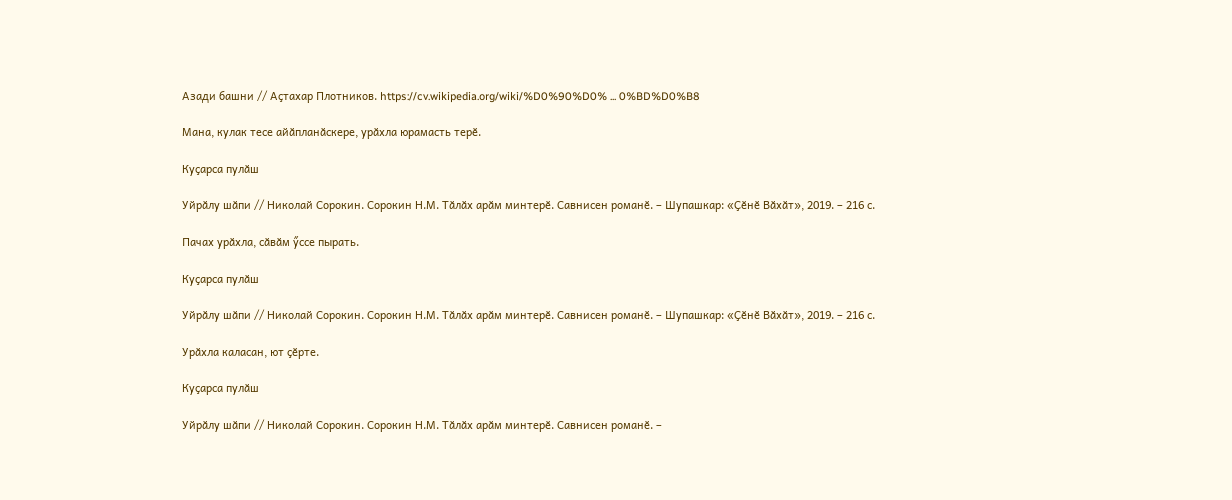Азади башни // Аҫтахар Плотников. https://cv.wikipedia.org/wiki/%D0%90%D0% ... 0%BD%D0%B8

Мана, кулак тесе айӑпланӑскере, урӑхла юрамасть терӗ.

Куҫарса пулӑш

Уйрӑлу шӑпи // Николай Сорокин. Сорокин Н.М. Тӑлӑх арӑм минтерӗ. Савнисен романӗ. – Шупашкар: «Ҫӗнӗ Вӑхӑт», 2019. – 216 с.

Пачах урӑхла, сӑвӑм ӳссе пырать.

Куҫарса пулӑш

Уйрӑлу шӑпи // Николай Сорокин. Сорокин Н.М. Тӑлӑх арӑм минтерӗ. Савнисен романӗ. – Шупашкар: «Ҫӗнӗ Вӑхӑт», 2019. – 216 с.

Урӑхла каласан, ют ҫӗрте.

Куҫарса пулӑш

Уйрӑлу шӑпи // Николай Сорокин. Сорокин Н.М. Тӑлӑх арӑм минтерӗ. Савнисен романӗ. –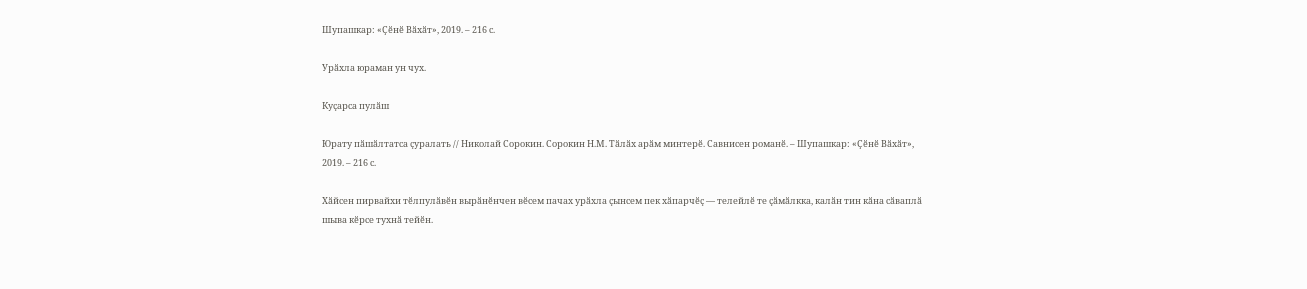Шупашкар: «Ҫӗнӗ Вӑхӑт», 2019. – 216 с.

Урӑхла юраман ун чух.

Куҫарса пулӑш

Юрату пӑшӑлтатса ҫуралать // Николай Сорокин. Сорокин Н.М. Тӑлӑх арӑм минтерӗ. Савнисен романӗ. – Шупашкар: «Ҫӗнӗ Вӑхӑт», 2019. – 216 с.

Хӑйсен пирвайхи тӗлпулӑвӗн вырӑнӗнчен вӗсем пачах урӑхла ҫынсем пек хӑпарчӗҫ — телейлӗ те ҫӑмӑлкка, калӑн тин кӑна сӑваплӑ шыва кӗрсе тухнӑ тейӗн.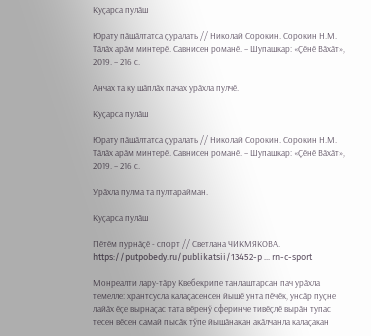Куҫарса пулӑш

Юрату пӑшӑлтатса ҫуралать // Николай Сорокин. Сорокин Н.М. Тӑлӑх арӑм минтерӗ. Савнисен романӗ. – Шупашкар: «Ҫӗнӗ Вӑхӑт», 2019. – 216 с.

Анчах та ку шӑплӑх пачах урӑхла пулчӗ.

Куҫарса пулӑш

Юрату пӑшӑлтатса ҫуралать // Николай Сорокин. Сорокин Н.М. Тӑлӑх арӑм минтерӗ. Савнисен романӗ. – Шупашкар: «Ҫӗнӗ Вӑхӑт», 2019. – 216 с.

Урӑхла пулма та пултарайман.

Куҫарса пулӑш

Пӗтӗм пурнӑҫӗ - спорт // Светлана ЧИКМЯКОВА. https://putpobedy.ru/publikatsii/13452-p ... rn-c-sport

Монреалти лару-тӑру Квебекрипе танлаштарсан пач урӑхла темелле: хрантсусла калаҫасенсен йышӗ унта пӗчӗк, унсӑр пуҫне лайӑх ӗҫе вырнаҫас тата вӗренӳ сферинче тивӗҫлӗ вырӑн тупас тесен вӗсен самай пысӑк тӳпе йышӑнакан акӑлчанла калаҫакан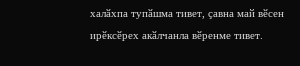халӑхпа тупӑшма тивет, ҫавна май вӗсен ирӗксӗрех акӑлчанла вӗренме тивет.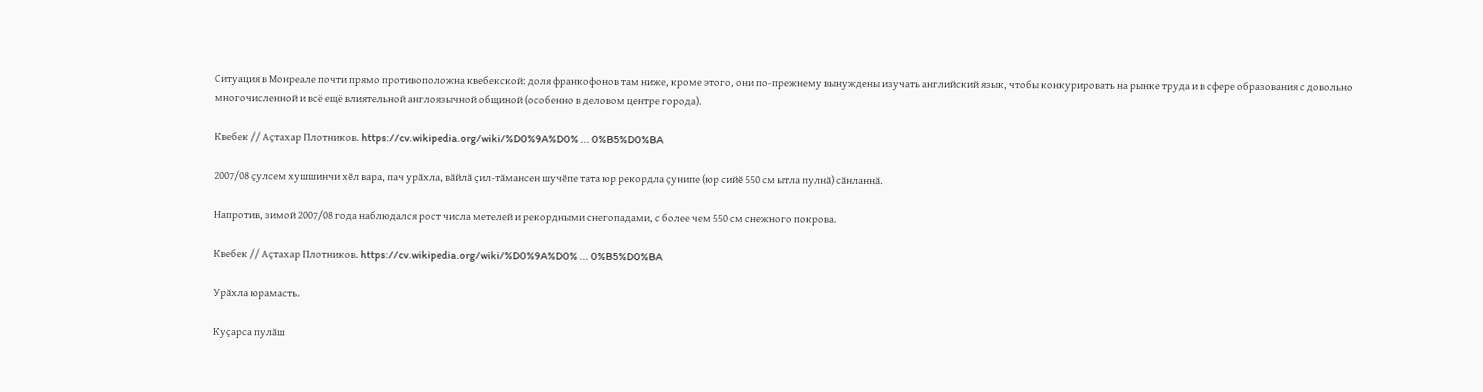Ситуация в Монреале почти прямо противоположна квебекской: доля франкофонов там ниже, кроме этого, они по-прежнему вынуждены изучать английский язык, чтобы конкурировать на рынке труда и в сфере образования с довольно многочисленной и всё ещё влиятельной англоязычной общиной (особенно в деловом центре города).

Квебек // Аҫтахар Плотников. https://cv.wikipedia.org/wiki/%D0%9A%D0% ... 0%B5%D0%BA

2007/08 ҫулсем хушшинчи хӗл вара, пач урӑхла, вӑйлӑ ҫил-тӑмансен шучӗпе тата юр рекордла ҫунипе (юр сийӗ 550 см ытла пулнӑ) сӑнланнӑ.

Напротив, зимой 2007/08 года наблюдался рост числа метелей и рекордными снегопадами, с более чем 550 см снежного покрова.

Квебек // Аҫтахар Плотников. https://cv.wikipedia.org/wiki/%D0%9A%D0% ... 0%B5%D0%BA

Урӑхла юрамасть.

Куҫарса пулӑш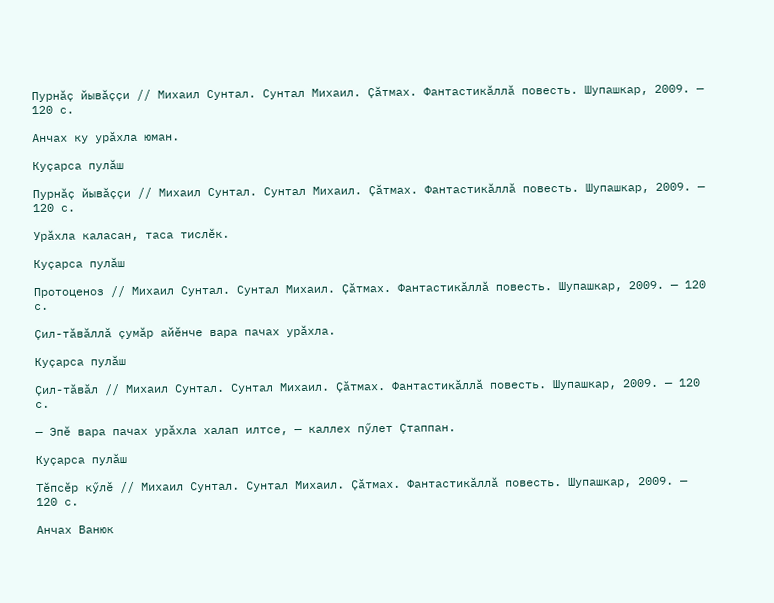Пурнӑҫ йывӑҫҫи // Михаил Сунтал. Сунтал Михаил. Ҫӑтмах. Фантастикӑллӑ повесть. Шупашкар, 2009. — 120 с.

Анчах ку урӑхла юман.

Куҫарса пулӑш

Пурнӑҫ йывӑҫҫи // Михаил Сунтал. Сунтал Михаил. Ҫӑтмах. Фантастикӑллӑ повесть. Шупашкар, 2009. — 120 с.

Урӑхла каласан, таса тислӗк.

Куҫарса пулӑш

Протоценоз // Михаил Сунтал. Сунтал Михаил. Ҫӑтмах. Фантастикӑллӑ повесть. Шупашкар, 2009. — 120 с.

Ҫил-тӑвӑллӑ ҫумӑр айӗнче вара пачах урӑхла.

Куҫарса пулӑш

Ҫил-тӑвӑл // Михаил Сунтал. Сунтал Михаил. Ҫӑтмах. Фантастикӑллӑ повесть. Шупашкар, 2009. — 120 с.

— Эпӗ вара пачах урӑхла халап илтсе, — каллех пӳлет Ҫтаппан.

Куҫарса пулӑш

Тӗпсӗр кӳлӗ // Михаил Сунтал. Сунтал Михаил. Ҫӑтмах. Фантастикӑллӑ повесть. Шупашкар, 2009. — 120 с.

Анчах Ванюк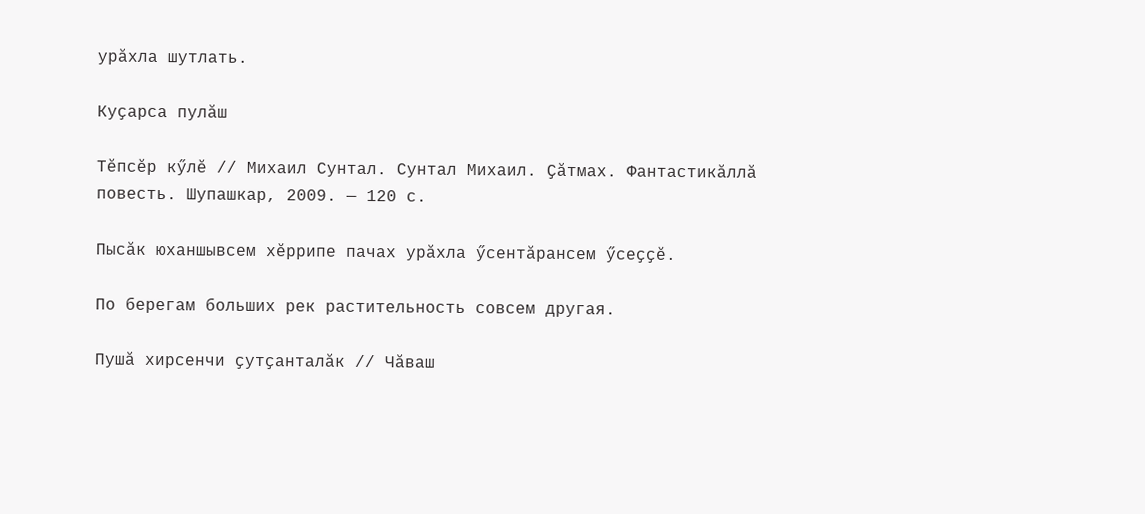урӑхла шутлать.

Куҫарса пулӑш

Тӗпсӗр кӳлӗ // Михаил Сунтал. Сунтал Михаил. Ҫӑтмах. Фантастикӑллӑ повесть. Шупашкар, 2009. — 120 с.

Пысӑк юханшывсем хӗррипе пачах урӑхла ӳсентӑрансем ӳсеҫҫӗ.

По берегам больших рек растительность совсем другая.

Пушӑ хирсенчи ҫутҫанталӑк // Чӑваш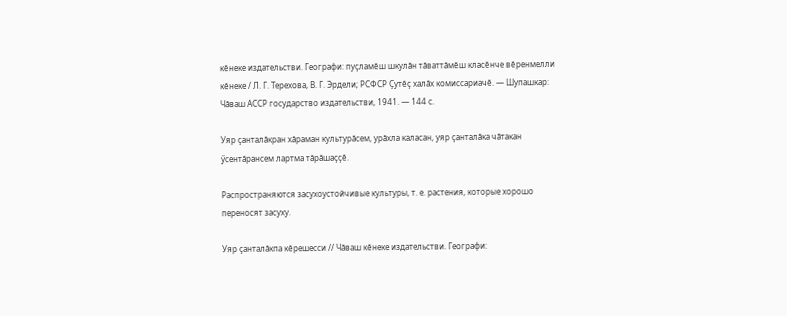кӗнеке издательстви. Географи: пуҫламӗш шкулӑн тӑваттӑмӗш класӗнче вӗренмелли кӗнеке / Л. Г. Терехова, В. Г. Эрдели; РСФСР Ҫутӗҫ халӑх комиссариачӗ. — Шупашкар: Чӑваш АССР государство издательстви, 1941. — 144 с.

Уяр ҫанталӑкран хӑраман культурӑсем, урӑхла каласан, уяр ҫанталӑка чӑтакан ӳсентӑрансем лартма тӑрӑшаҫҫӗ.

Распространяются засухоустойчивые культуры, т. е. растения, которые хорошо переносят засуху.

Уяр ҫанталӑкпа кӗрешесси // Чӑваш кӗнеке издательстви. Географи: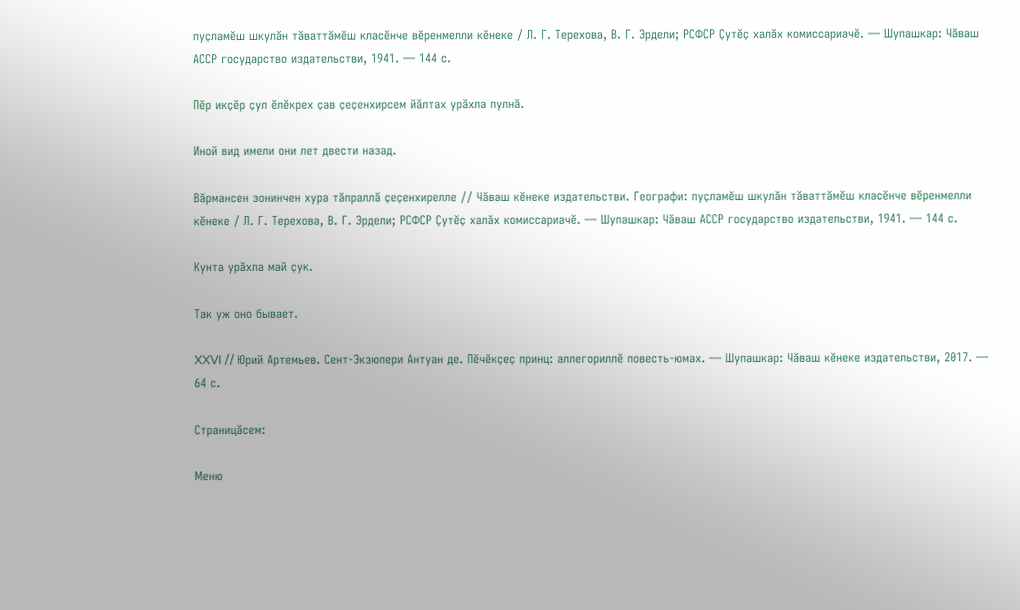пуҫламӗш шкулӑн тӑваттӑмӗш класӗнче вӗренмелли кӗнеке / Л. Г. Терехова, В. Г. Эрдели; РСФСР Ҫутӗҫ халӑх комиссариачӗ. — Шупашкар: Чӑваш АССР государство издательстви, 1941. — 144 с.

Пӗр икҫӗр ҫул ӗлӗкрех ҫав ҫеҫенхирсем йӑлтах урӑхла пулнӑ.

Иной вид имели они лет двести назад.

Вӑрмансен зонинчен хура тӑпраллӑ ҫеҫенхирелле // Чӑваш кӗнеке издательстви. Географи: пуҫламӗш шкулӑн тӑваттӑмӗш класӗнче вӗренмелли кӗнеке / Л. Г. Терехова, В. Г. Эрдели; РСФСР Ҫутӗҫ халӑх комиссариачӗ. — Шупашкар: Чӑваш АССР государство издательстви, 1941. — 144 с.

Кунта урӑхла май ҫук.

Так уж оно бывает.

XXVI // Юрий Артемьев. Сент-Экзюпери Антуан де. Пӗчӗкҫеҫ принц: аллегориллӗ повесть-юмах. — Шупашкар: Чӑваш кӗнеке издательстви, 2017. — 64 с.

Страницăсем:

Меню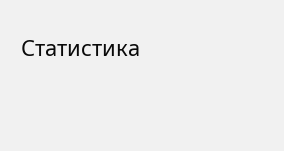Статистика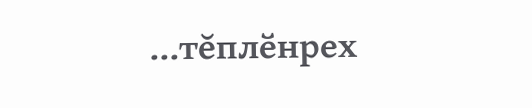...тĕплӗнрех